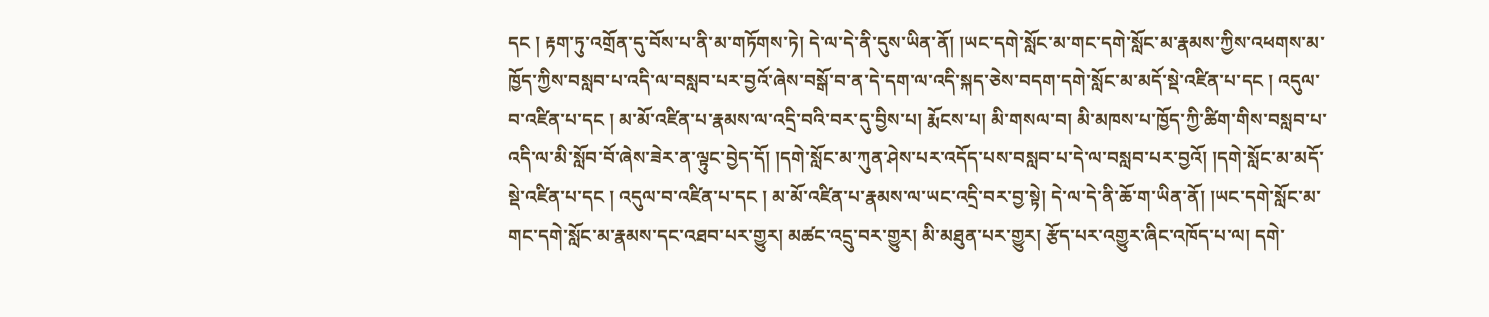དང ། རྟག་ཏུ་འགྲོན་དུ་བོས་པ་ནི་མ་གཏོགས་ཏེ། དེ་ལ་དེ་ནི་དུས་ཡིན་ནོ། །ཡང་དགེ་སློང་མ་གང་དགེ་སློང་མ་རྣམས་ཀྱིས་འཕགས་མ་ཁྱོད་ཀྱིས་བསླབ་པ་འདི་ལ་བསླབ་པར་བྱའོ་ཞེས་བསྒོ་བ་ན་དེ་དག་ལ་འདི་སྐད་ཅེས་བདག་དགེ་སློང་མ་མདོ་སྡེ་འཛིན་པ་དང ། འདུལ་བ་འཛིན་པ་དང ། མ་མོ་འཛིན་པ་རྣམས་ལ་འདྲི་བའི་བར་དུ་བྱིས་པ། རྨོངས་པ། མི་གསལ་བ། མི་མཁས་པ་ཁྱོད་ཀྱི་ཚིག་གིས་བསླབ་པ་འདི་ལ་མི་སློབ་བོ་ཞེས་ཟེར་ན་ལྟུང་བྱེད་དོ། །དགེ་སློང་མ་ཀུན་ཤེས་པར་འདོད་པས་བསླབ་པ་དེ་ལ་བསླབ་པར་བྱའོ། །དགེ་སློང་མ་མདོ་སྡེ་འཛིན་པ་དང ། འདུལ་བ་འཛིན་པ་དང ། མ་མོ་འཛིན་པ་རྣམས་ལ་ཡང་འདྲི་བར་བྱ་སྟེ། དེ་ལ་དེ་ནི་ཆོ་ག་ཡིན་ནོ། །ཡང་དགེ་སློང་མ་གང་དགེ་སློང་མ་རྣམས་དང་འཐབ་པར་གྱུར། མཚང་འདྲུ་བར་གྱུར། མི་མཐུན་པར་གྱུར། རྩོད་པར་འགྱུར་ཞིང་འཁོད་པ་ལ། དགེ་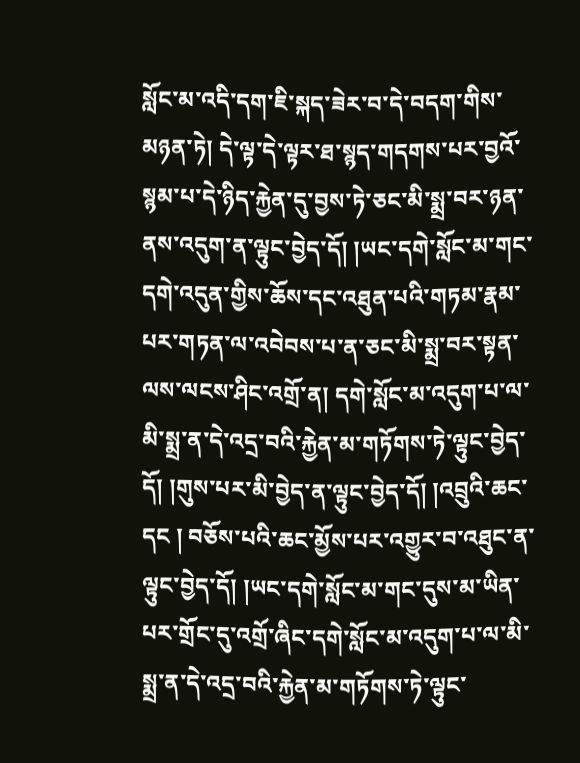སློང་མ་འདི་དག་ཇི་སྐད་ཟེར་བ་དེ་བདག་གིས་མཉན་ཏེ། དེ་ལྟ་དེ་ལྟར་ཐ་སྙད་གདགས་པར་བྱའོ་སྙམ་པ་དེ་ཉིད་རྐྱེན་དུ་བྱས་ཏེ་ཅང་མི་སྨྲ་བར་ཉན་ནས་འདུག་ན་ལྟུང་བྱེད་དོ། །ཡང་དགེ་སློང་མ་གང་དགེ་འདུན་གྱིས་ཆོས་དང་འཐུན་པའི་གཏམ་རྣམ་པར་གཏན་ལ་འབེབས་པ་ན་ཅང་མི་སྨྲ་བར་སྟན་ལས་ལངས་ཤིང་འགྲོ་ན། དགེ་སློང་མ་འདུག་པ་ལ་མི་སྨྲ་ན་དེ་འདྲ་བའི་རྐྱེན་མ་གཏོགས་ཏེ་ལྟུང་བྱེད་དོ། །གུས་པར་མི་བྱེད་ན་ལྟུང་བྱེད་དོ། །འབྲུའི་ཆང་དང ། བཅོས་པའི་ཆང་མྱོས་པར་འགྱུར་བ་འཐུང་ན་ལྟུང་བྱེད་དོ། །ཡང་དགེ་སློང་མ་གང་དུས་མ་ཡིན་པར་གྲོང་དུ་འགྲོ་ཞིང་དགེ་སློང་མ་འདུག་པ་ལ་མི་སྨྲ་ན་དེ་འདྲ་བའི་རྐྱེན་མ་གཏོགས་ཏེ་ལྟུང་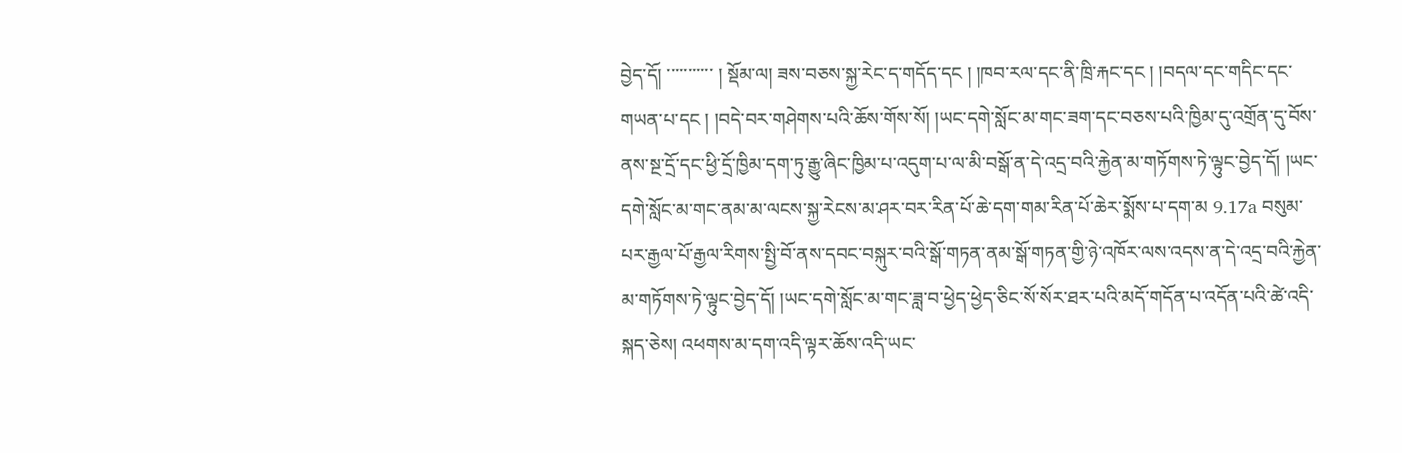བྱེད་དོ། ་་་་་་་་་་་ ། སྡོམ་ལ། ཟས་བཅས་སྐྱ་རེང་ད་གདོད་དང ། །ཁབ་རལ་དང་ནི་ཁྲི་རྐང་དང ། །བདལ་དང་གདིང་དང་གཡན་པ་དང ། །བདེ་བར་གཤེགས་པའི་ཆོས་གོས་སོ། །ཡང་དགེ་སློང་མ་གང་ཟག་དང་བཅས་པའི་ཁྱིམ་དུ་འགྲོན་དུ་བོས་ནས་སྔ་དྲོ་དང་ཕྱི་དྲོ་ཁྱིམ་དག་ཏུ་རྒྱུ་ཞིང་ཁྱིམ་པ་འདུག་པ་ལ་མི་བསྒོ་ན་དེ་འདྲ་བའི་རྐྱེན་མ་གཏོགས་ཏེ་ལྟུང་བྱེད་དོ། །ཡང་དགེ་སློང་མ་གང་ནམ་མ་ལངས་སྐྱ་རེངས་མ་ཤར་བར་རིན་པོ་ཆེ་དག་གམ་རིན་པོ་ཆེར་སྨོས་པ་དག་མ 9.17a བསུམ་པར་རྒྱལ་པོ་རྒྱལ་རིགས་སྤྱི་བོ་ནས་དབང་བསྐུར་བའི་སྒོ་གཏན་ནམ་སྒོ་གཏན་གྱི་ཉེ་འཁོར་ལས་འདས་ན་དེ་འདྲ་བའི་རྐྱེན་མ་གཏོགས་ཏེ་ལྟུང་བྱེད་དོ། །ཡང་དགེ་སློང་མ་གང་ཟླ་བ་ཕྱེད་ཕྱེད་ཅིང་སོ་སོར་ཐར་པའི་མདོ་གདོན་པ་འདོན་པའི་ཚེ་འདི་སྐད་ཅེས། འཕགས་མ་དག་འདི་ལྟར་ཆོས་འདི་ཡང་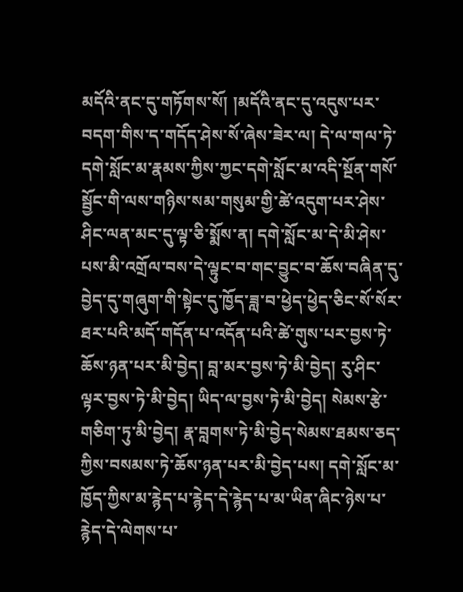མདོའི་ནང་དུ་གཏོགས་སོ། །མདོའི་ནང་དུ་འདུས་པར་བདག་གིས་ད་གདོད་ཤེས་སོ་ཞེས་ཟེར་ལ། དེ་ལ་གལ་ཏེ་དགེ་སློང་མ་རྣམས་ཀྱིས་ཀྱང་དགེ་སློང་མ་འདི་སྔོན་གསོ་སྦྱོང་གི་ལས་གཉིས་སམ་གསུམ་གྱི་ཚེ་འདུག་པར་ཤེས་ཤིང་ལན་མང་དུ་ལྟ་ཅི་སྨོས་ན། དགེ་སློང་མ་དེ་མི་ཤེས་པས་མི་འགྲོལ་བས་དེ་ལྟུང་བ་གང་བྱུང་བ་ཆོས་བཞིན་དུ་བྱེད་དུ་གཞུག་གི་སྟེང་དུ་ཁྱོད་ཟླ་བ་ཕྱེད་ཕྱེད་ཅིང་སོ་སོར་ཐར་པའི་མདོ་གདོན་པ་འདོན་པའི་ཚེ་གུས་པར་བྱས་ཏེ་ཆོས་ཉན་པར་མི་བྱེད། བླ་མར་བྱས་ཏེ་མི་བྱེད། རུ་ཤིང་ལྟར་བྱས་ཏེ་མི་བྱེད། ཡིད་ལ་བྱས་ཏེ་མི་བྱེད། སེམས་རྩེ་གཅིག་ཏུ་མི་བྱེད། རྣ་བླགས་ཏེ་མི་བྱེད་སེམས་ཐམས་ཅད་ཀྱིས་བསམས་ཏེ་ཆོས་ཉན་པར་མི་བྱེད་པས། དགེ་སློང་མ་ཁྱོད་ཀྱིས་མ་རྙེད་པ་རྙེད་དེ་རྙེད་པ་མ་ཡིན་ཞིང་ཉེས་པ་རྙེད་དེ་ལེགས་པ་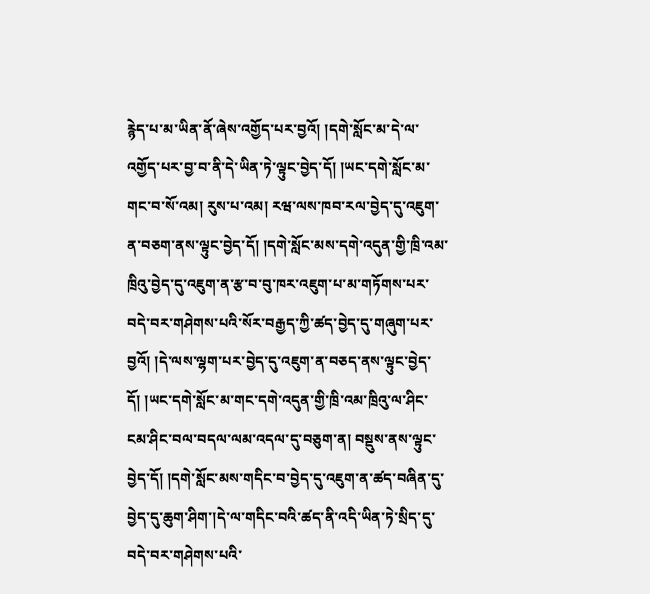རྙེད་པ་མ་ཡིན་ནོ་ཞེས་འགྱོད་པར་བྱའོ། །དགེ་སློང་མ་དེ་ལ་འགྱོད་པར་བྱ་བ་ནི་དེ་ཡིན་ཏེ་ལྟུང་བྱེད་དོ། །ཡང་དགེ་སློང་མ་གང་བ་སོ་འམ། རུས་པ་འམ། རཝ་ལས་ཁབ་རལ་བྱེད་དུ་འཇུག་ན་བཅག་ནས་ལྟུང་བྱེད་དོ། །དགེ་སློང་མས་དགེ་འདུན་གྱི་ཁྲི་འམ་ཁྲིའུ་བྱེད་དུ་འཇུག་ན་རྩ་བ་བུ་ཁར་འཇུག་པ་མ་གཏོགས་པར་བདེ་བར་གཤེགས་པའི་སོར་བརྒྱད་ཀྱི་ཚད་བྱེད་དུ་གཞུག་པར་བྱའོ། །དེ་ལས་ལྷག་པར་བྱེད་དུ་འཇུག་ན་བཅད་ནས་ལྟུང་བྱེད་དོ། །ཡང་དགེ་སློང་མ་གང་དགེ་འདུན་གྱི་ཁྲི་འམ་ཁྲིའུ་ལ་ཤིང་ངམ་ཤིང་བལ་བདལ་ལམ་འདལ་དུ་བཅུག་ན། བསྡུས་ནས་ལྟུང་བྱེད་དོ། །དགེ་སློང་མས་གདིང་བ་བྱེད་དུ་འཇུག་ན་ཚད་བཞིན་དུ་བྱེད་དུ་ཆུག་ཤིག་།དེ་ལ་གདིང་བའི་ཚད་ནི་འདི་ཡིན་ཏེ་སྲིད་དུ་བདེ་བར་གཤེགས་པའི་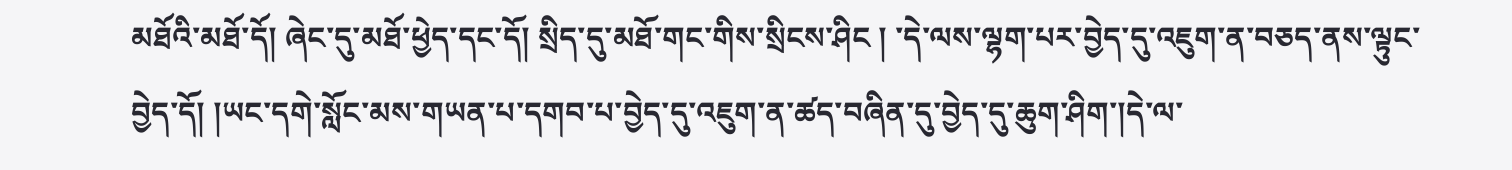མཐོའི་མཐོ་དོ། ཞེང་དུ་མཐོ་ཕྱེད་དང་དོ། སྲིད་དུ་མཐོ་གང་གིས་སྲིངས་ཤིང ། ་དེ་ལས་ལྷག་པར་བྱེད་དུ་འཇུག་ན་བཅད་ནས་ལྟུང་བྱེད་དོ། །ཡང་དགེ་སློང་མས་གཡན་པ་དགབ་པ་བྱེད་དུ་འཇུག་ན་ཚད་བཞིན་དུ་བྱེད་དུ་ཆུག་ཤིག་།དེ་ལ་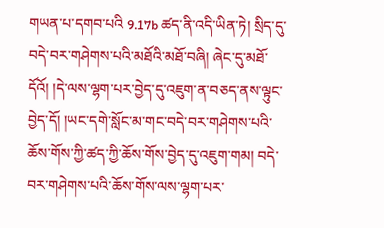གཡན་པ་དགབ་པའི 9.17b ཚད་ནི་འདི་ཡིན་ཏེ། སྲིད་དུ་བདེ་བར་གཤེགས་པའི་མཐོའི་མཐོ་བཞི། ཞེང་དུ་མཐོ་དོའོ། །དེ་ལས་ལྷག་པར་བྱེད་དུ་འཇུག་ན་བཅད་ནས་ལྟུང་བྱེད་དོ། །ཡང་དགེ་སློང་མ་གང་བདེ་བར་གཤེགས་པའི་ཆོས་གོས་ཀྱི་ཚད་ཀྱི་ཆོས་གོས་བྱེད་དུ་འཇུག་གམ། བདེ་བར་གཤེགས་པའི་ཆོས་གོས་ལས་ལྷག་པར་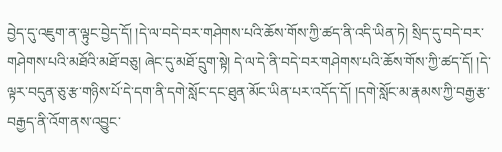བྱེད་དུ་འཇུག་ན་ལྟུང་བྱེད་དོ། །དེ་ལ་བདེ་བར་གཤེགས་པའི་ཆོས་གོས་ཀྱི་ཚད་ནི་འདི་ཡིན་ཏེ། སྲིད་དུ་བདེ་བར་གཤེགས་པའི་མཐོའི་མཐོ་བཅུ། ཞེང་དུ་མཐོ་དྲུག་སྟེ། དེ་ལ་དེ་ནི་བདེ་བར་གཤེགས་པའི་ཆོས་གོས་ཀྱི་ཚད་དོ། །དེ་ལྟར་བདུན་ཅུ་རྩ་གཉིས་པོ་དེ་དག་ནི་དགེ་སློང་དང་ཐུན་མོང་ཡིན་པར་འདོད་དོ། །དགེ་སློང་མ་རྣམས་ཀྱི་བརྒྱ་རྩ་བརྒྱད་ནི་འོག་ནས་འབྱུང་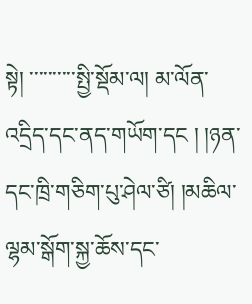སྟེ། ་་་་་་་་་་སྤྱི་སྡོམ་ལ། མ་ལོན་འདྲིད་དང་ནད་གཡོག་དང ། །ཉན་དང་ཁྲི་གཅིག་པུ་ཤེལ་ཙི། །མཆིལ་ལྷམ་སྒོག་སྐྱ་ཆོས་དང་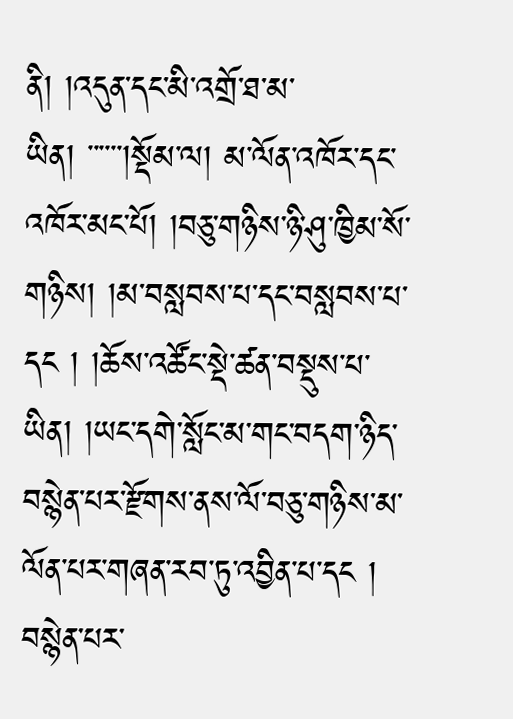ནི། །འདུན་དང་མི་འགྲོ་ཐ་མ་ཡིན། ་་་་་་།སྡོམ་ལ། མ་ལོན་འཁོར་དང་འཁོར་མང་པོ། །བཅུ་གཉིས་ཉི་ཤུ་ཁྱིམ་སོ་གཉིས། །མ་བསླབས་པ་དང་བསླབས་པ་དང ། །ཆོས་འཚོང་སྡེ་ཚན་བསྡུས་པ་ཡིན། །ཡང་དགེ་སློང་མ་གང་བདག་ཉིད་བསྙེན་པར་རྫོགས་ནས་ལོ་བཅུ་གཉིས་མ་ལོན་པར་གཞན་རབ་ཏུ་འབྱིན་པ་དང ། བསྙེན་པར་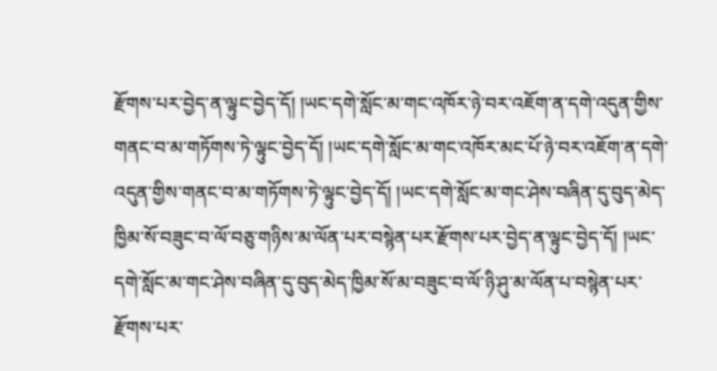རྫོགས་པར་བྱེད་ན་ལྟུང་བྱེད་དོ། །ཡང་དགེ་སློང་མ་གང་འཁོར་ཉེ་བར་འཇོག་ན་དགེ་འདུན་གྱིས་གནང་བ་མ་གཏོགས་ཏེ་ལྟུང་བྱེད་དོ། །ཡང་དགེ་སློང་མ་གང་འཁོར་མང་པོ་ཉེ་བར་འཇོག་ན་དགེ་འདུན་གྱིས་གནང་བ་མ་གཏོགས་ཏེ་ལྟུང་བྱེད་དོ། །ཡང་དགེ་སློང་མ་གང་ཤེས་བཞིན་དུ་བུད་མེད་ཁྱིམ་སོ་བཟུང་བ་ལོ་བཅུ་གཉིས་མ་ལོན་པར་བསྙེན་པར་རྫོགས་པར་བྱེད་ན་ལྟུང་བྱེད་དོ། །ཡང་དགེ་སློང་མ་གང་ཤེས་བཞིན་དུ་བུད་མེད་ཁྱིམ་སོ་མ་བཟུང་བ་ལོ་ཉི་ཤུ་མ་ལོན་པ་བསྙེན་པར་རྫོགས་པར་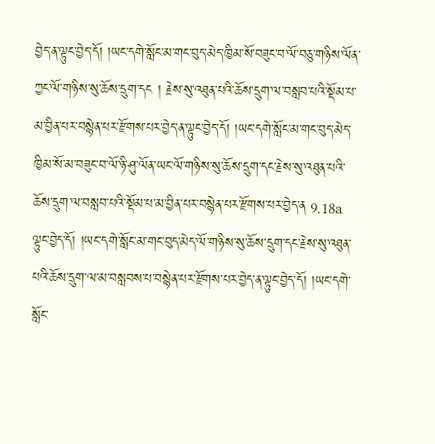བྱེད་ན་ལྟུང་བྱེད་དོ། །ཡང་དགེ་སློང་མ་གང་བུད་མེད་ཁྱིམ་སོ་བཟུང་བ་ལོ་བཅུ་གཉིས་ལོན་ཀྱང་ལོ་གཉིས་སུ་ཆོས་དྲུག་དང ། རྗེས་སུ་འཐུན་པའི་ཆོས་དྲུག་ལ་བསླབ་པའི་སྡོམ་པ་མ་བྱིན་པར་བསྙེན་པར་རྫོགས་པར་བྱེད་ན་ལྟུང་བྱེད་དོ། །ཡང་དགེ་སློང་མ་གང་བུད་མེད་ཁྱིམ་སོ་མ་བཟུང་བ་ལོ་ཉི་ཤུ་ལོན་ཡང་ལོ་གཉིས་སུ་ཆོས་དྲུག་དང་རྗེས་སུ་འཐུན་པའི་ཆོས་དྲུག་ལ་བསླབ་པའི་སྡོམ་པ་མ་བྱིན་པར་བསྙེན་པར་རྫོགས་པར་བྱེད་ན 9.18a ལྟུང་བྱེད་དོ། །ཡང་དགེ་སློང་མ་གང་བུད་མེད་ལོ་གཉིས་སུ་ཆོས་དྲུག་དང་རྗེས་སུ་འཐུན་པའི་ཆོས་དྲུག་ལ་མ་བསླབས་པ་བསྙེན་པར་རྫོགས་པར་བྱེད་ན་ལྟུང་བྱེད་དོ། །ཡང་དགེ་སློང་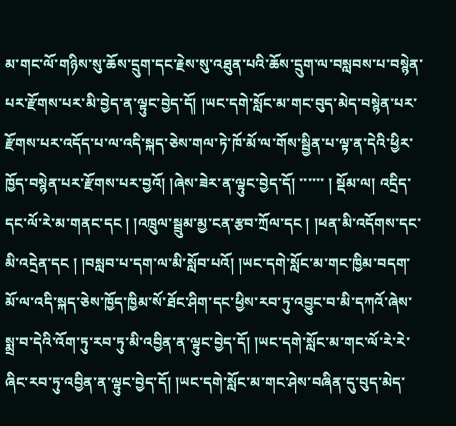མ་གང་ལོ་གཉིས་སུ་ཆོས་དྲུག་དང་རྗེས་སུ་འཐུན་པའི་ཆོས་དྲུག་ལ་བསླབས་པ་བསྙེན་པར་རྫོགས་པར་མི་བྱེད་ན་ལྟུང་བྱེད་དོ། །ཡང་དགེ་སློང་མ་གང་བུད་མེད་བསྙེན་པར་རྫོགས་པར་འདོད་པ་ལ་འདི་སྐད་ཅེས་གལ་ཏེ་ཁོ་མོ་ལ་གོས་སྦྱིན་པ་ལྟ་ན་དེའི་ཕྱིར་ཁྱོད་བསྙེན་པར་རྫོགས་པར་བྱའོ། །ཞེས་ཟེར་ན་ལྟུང་བྱེད་དོ། ་་་་་་ ། སྡོམ་ལ། འདྲིད་དང་ལོ་རེ་མ་གནང་དང ། །འཁྲུལ་སྦྲུམ་མྱ་ངན་རྩབ་ཀྲོལ་དང ། །ཕན་མི་འདོགས་དང་མི་འདྲེན་དང ། །བསླབ་པ་དག་ལ་མི་སློབ་པའོ། །ཡང་དགེ་སློང་མ་གང་ཁྱིམ་བདག་མོ་ལ་འདི་སྐད་ཅེས་ཁྱོད་ཁྱིམ་སོ་ཐོང་ཤིག་དང་ཕྱིས་རབ་ཏུ་འབྱུང་བ་མི་དཀའོ་ཞེས་སྨྲ་བ་དེའི་འོག་ཏུ་རབ་ཏུ་མི་འབྱིན་ན་ལྟུང་བྱེད་དོ། །ཡང་དགེ་སློང་མ་གང་ལོ་རེ་རེ་ཞིང་རབ་ཏུ་འབྱིན་ན་ལྟུང་བྱེད་དོ། །ཡང་དགེ་སློང་མ་གང་ཤེས་བཞིན་དུ་བུད་མེད་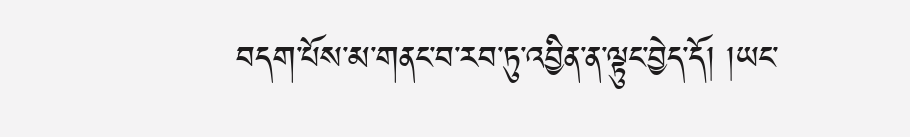བདག་པོས་མ་གནང་བ་རབ་ཏུ་འབྱིན་ན་ལྟུང་བྱེད་དོ། །ཡང་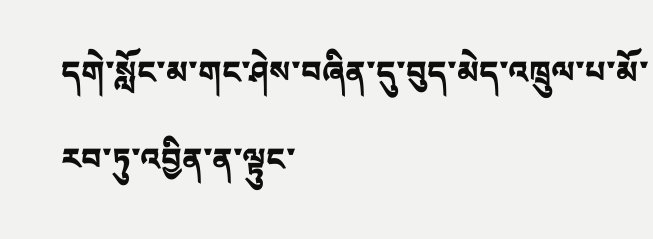དགེ་སློང་མ་གང་ཤེས་བཞིན་དུ་བུད་མེད་འཁྲུལ་པ་མོ་རབ་ཏུ་འབྱིན་ན་ལྟུང་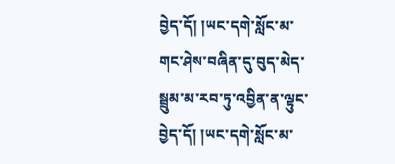བྱེད་དོ། །ཡང་དགེ་སློང་མ་གང་ཤེས་བཞིན་དུ་བུད་མེད་སྦྲུམ་མ་རབ་ཏུ་འབྱིན་ན་ལྟུང་བྱེད་དོ། །ཡང་དགེ་སློང་མ་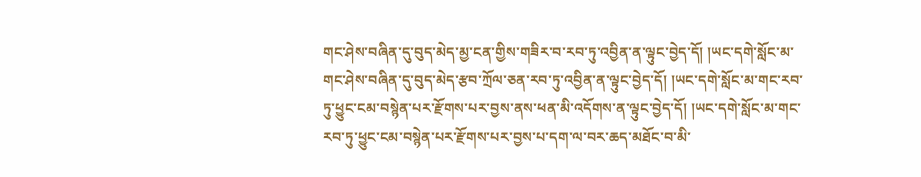གང་ཤེས་བཞིན་དུ་བུད་མེད་མྱ་ངན་གྱིས་གཟིར་བ་རབ་ཏུ་འབྱིན་ན་ལྟུང་བྱེད་དོ། །ཡང་དགེ་སློང་མ་གང་ཤེས་བཞིན་དུ་བུད་མེད་རྩབ་ཀྲོལ་ཅན་རབ་ཏུ་འབྱིན་ན་ལྟུང་བྱེད་དོ། །ཡང་དགེ་སློང་མ་གང་རབ་ཏུ་ཕྱུང་ངམ་བསྙེན་པར་རྫོགས་པར་བྱས་ནས་ཕན་མི་འདོགས་ན་ལྟུང་བྱེད་དོ། །ཡང་དགེ་སློང་མ་གང་རབ་ཏུ་ཕྱུང་ངམ་བསྙེན་པར་རྫོགས་པར་བྱས་པ་དག་ལ་བར་ཆད་མཐོང་བ་མི་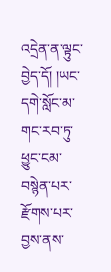འདྲེན་ན་ལྟུང་བྱེད་དོ། །ཡང་དགེ་སློང་མ་གང་རབ་ཏུ་ཕྱུང་ངམ་བསྙེན་པར་རྫོགས་པར་བྱས་ནས་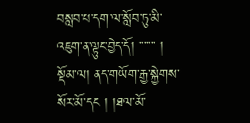བསླབ་པ་དག་ལ་སློབ་ཏུ་མི་འཇུག་ན་ལྟུང་བྱེད་དོ། ་་་་་་་ ། སྡོམ་ལ། ནད་གཡོག་རྒྱ་སྐྱེགས་སོར་མོ་དང ། །ཐལ་མོ་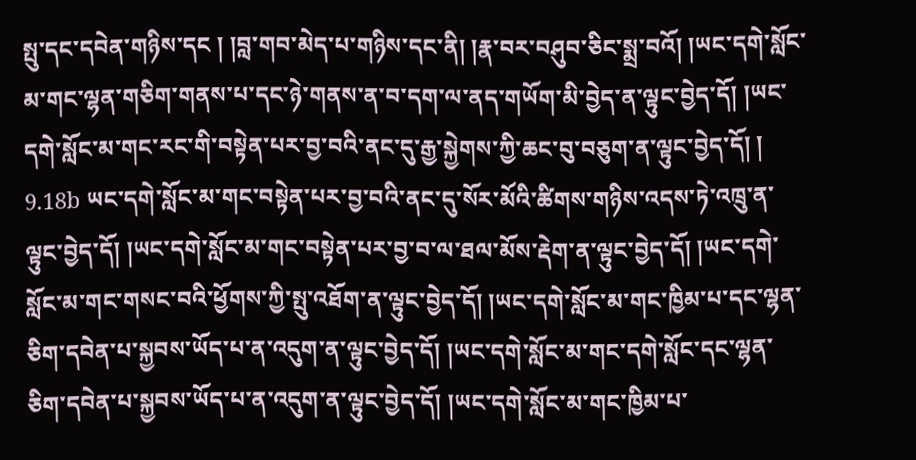སྤུ་དང་དབེན་གཉིས་དང ། །བླ་གབ་མེད་པ་གཉིས་དང་ནི། །རྣ་བར་བཤུབ་ཅིང་སྨྲ་བའོ། །ཡང་དགེ་སློང་མ་གང་ལྷན་གཅིག་གནས་པ་དང་ཉེ་གནས་ན་བ་དག་ལ་ནད་གཡོག་མི་བྱེད་ན་ལྟུང་བྱེད་དོ། །ཡང་དགེ་སློང་མ་གང་རང་གི་བསྟེན་པར་བྱ་བའི་ནང་དུ་རྒྱ་སྐྱེགས་ཀྱི་ཆང་བུ་བཅུག་ན་ལྟུང་བྱེད་དོ། ། 9.18b ཡང་དགེ་སློང་མ་གང་བསྟེན་པར་བྱ་བའི་ནང་དུ་སོར་མོའི་ཚིགས་གཉིས་འདས་ཏེ་འཁྲུ་ན་ལྟུང་བྱེད་དོ། །ཡང་དགེ་སློང་མ་གང་བསྟེན་པར་བྱ་བ་ལ་ཐལ་མོས་རྡེག་ན་ལྟུང་བྱེད་དོ། །ཡང་དགེ་སློང་མ་གང་གསང་བའི་ཕྱོགས་ཀྱི་སྤུ་འཐོག་ན་ལྟུང་བྱེད་དོ། །ཡང་དགེ་སློང་མ་གང་ཁྱིམ་པ་དང་ལྷན་ཅིག་དབེན་པ་སྐྱབས་ཡོད་པ་ན་འདུག་ན་ལྟུང་བྱེད་དོ། །ཡང་དགེ་སློང་མ་གང་དགེ་སློང་དང་ལྷན་ཅིག་དབེན་པ་སྐྱབས་ཡོད་པ་ན་འདུག་ན་ལྟུང་བྱེད་དོ། །ཡང་དགེ་སློང་མ་གང་ཁྱིམ་པ་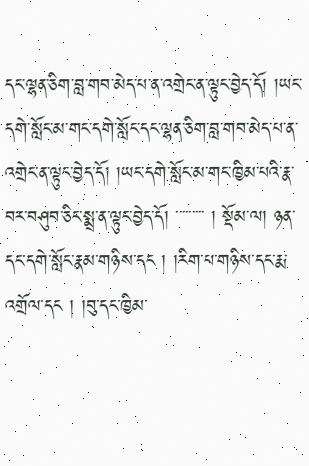དང་ལྷན་ཅིག་བླ་གབ་མེད་པ་ན་འགྲེང་ན་ལྟུང་བྱེད་དོ། །ཡང་དགེ་སློང་མ་གང་དགེ་སློང་དང་ལྷན་ཅིག་བླ་གབ་མེད་པ་ན་འགྲེང་ན་ལྟུང་བྱེད་དོ། །ཡང་དགེ་སློང་མ་གང་ཁྱིམ་པའི་རྣ་བར་བཤུབ་ཅིང་སྨྲ་ན་ལྟུང་བྱེད་དོ། ་་་་་་་་་ ། སྡོམ་ལ། ཉན་དང་དགེ་སློང་རྣམ་གཉིས་དང ། །རིག་པ་གཉིས་དང་རྨ་འགྲོལ་དང ། །བུ་དང་ཁྱིམ་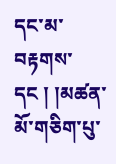དང་མ་བརྟགས་དང ། །མཚན་མོ་གཅིག་པུ་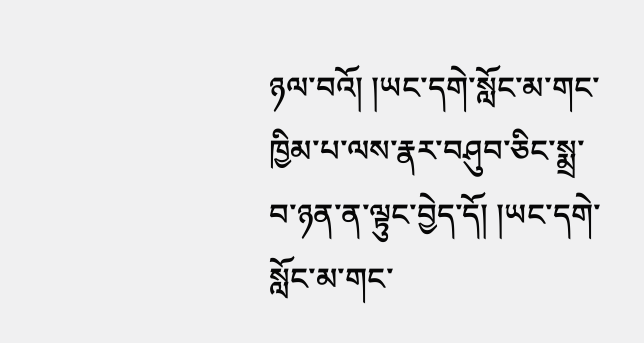ཉལ་བའོ། །ཡང་དགེ་སློང་མ་གང་ཁྱིམ་པ་ལས་རྣར་བཤུབ་ཅིང་སྨྲ་བ་ཉན་ན་ལྟུང་བྱེད་དོ། །ཡང་དགེ་སློང་མ་གང་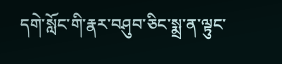དགེ་སློང་གི་རྣར་བཤུབ་ཅིང་སྨྲ་ན་ལྟུང་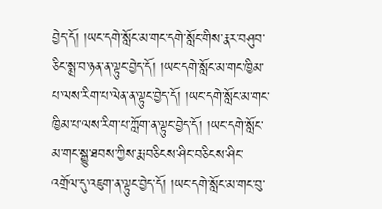བྱེད་དོ། །ཡང་དགེ་སློང་མ་གང་དགེ་སློང་གིས་རྣར་བཤུབ་ཅིང་སྨྲ་བ་ཉན་ན་ལྟུང་བྱེད་དོ། །ཡང་དགེ་སློང་མ་གང་ཁྱིམ་པ་ལས་རིག་པ་ལེན་ན་ལྟུང་བྱེད་དོ། །ཡང་དགེ་སློང་མ་གང་ཁྱིམ་པ་ལས་རིག་པ་ཀློག་ན་ལྟུང་བྱེད་དོ། །ཡང་དགེ་སློང་མ་གང་སྒྱུ་ཐབས་ཀྱིས་རྨ་བཅིངས་ཤིང་བཅིངས་ཤིང་འགྲོལ་དུ་འཇུག་ན་ལྟུང་བྱེད་དོ། །ཡང་དགེ་སློང་མ་གང་བུ་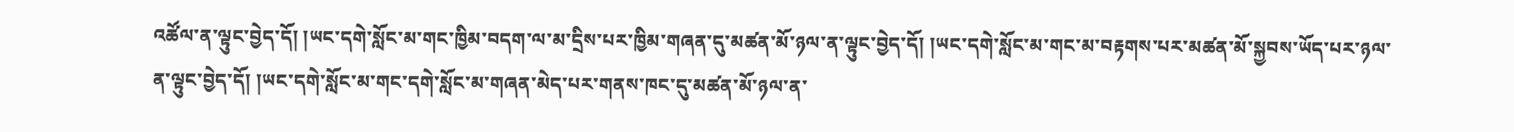འཚོལ་ན་ལྟུང་བྱེད་དོ། །ཡང་དགེ་སློང་མ་གང་ཁྱིམ་བདག་ལ་མ་དྲིས་པར་ཁྱིམ་གཞན་དུ་མཚན་མོ་ཉལ་ན་ལྟུང་བྱེད་དོ། །ཡང་དགེ་སློང་མ་གང་མ་བརྟགས་པར་མཚན་མོ་སྐྱབས་ཡོད་པར་ཉལ་ན་ལྟུང་བྱེད་དོ། །ཡང་དགེ་སློང་མ་གང་དགེ་སློང་མ་གཞན་མེད་པར་གནས་ཁང་དུ་མཚན་མོ་ཉལ་ན་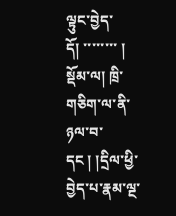ལྟུང་བྱེད་དོ། ་་་་་་་་ ། སྡོམ་ལ། ཁྲི་གཅིག་ལ་ནི་ཉལ་བ་དང ། །དྲིལ་ཕྱི་བྱེད་པ་རྣམ་ལྔ་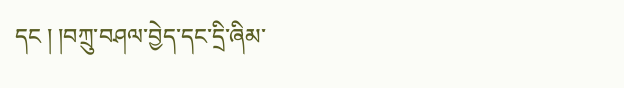དང ། །བཀྲུ་བཤལ་བྱེད་དང་དྲི་ཞིམ་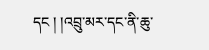དང ། །འབྲུ་མར་དང་ནི་ཆུ་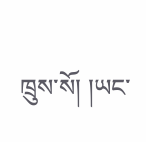ཁྲུས་སོ། །ཡང་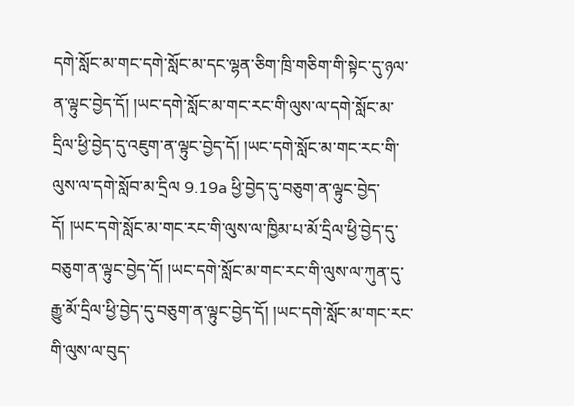དགེ་སློང་མ་གང་དགེ་སློང་མ་དང་ལྷན་ཅིག་ཁྲི་གཅིག་གི་སྟེང་དུ་ཉལ་ན་ལྟུང་བྱེད་དོ། །ཡང་དགེ་སློང་མ་གང་རང་གི་ལུས་ལ་དགེ་སློང་མ་དྲིལ་ཕྱི་བྱེད་དུ་འཇུག་ན་ལྟུང་བྱེད་དོ། །ཡང་དགེ་སློང་མ་གང་རང་གི་ལུས་ལ་དགེ་སློབ་མ་དྲིལ 9.19a ཕྱི་བྱེད་དུ་བཅུག་ན་ལྟུང་བྱེད་དོ། །ཡང་དགེ་སློང་མ་གང་རང་གི་ལུས་ལ་ཁྱིམ་པ་མོ་དྲིལ་ཕྱི་བྱེད་དུ་བཅུག་ན་ལྟུང་བྱེད་དོ། །ཡང་དགེ་སློང་མ་གང་རང་གི་ལུས་ལ་ཀུན་དུ་རྒྱུ་མོ་དྲིལ་ཕྱི་བྱེད་དུ་བཅུག་ན་ལྟུང་བྱེད་དོ། །ཡང་དགེ་སློང་མ་གང་རང་གི་ལུས་ལ་བུད་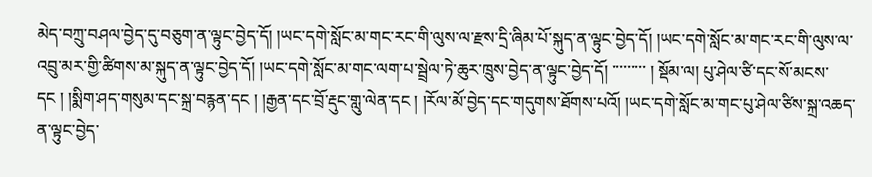མེད་བཀྲུ་བཤལ་བྱེད་དུ་བཅུག་ན་ལྟུང་བྱེད་དོ། །ཡང་དགེ་སློང་མ་གང་རང་གི་ལུས་ལ་རྫས་དྲི་ཞིམ་པོ་སྐུད་ན་ལྟུང་བྱེད་དོ། །ཡང་དགེ་སློང་མ་གང་རང་གི་ལུས་ལ་འབྲུ་མར་གྱི་ཚིགས་མ་སྐུད་ན་ལྟུང་བྱེད་དོ། །ཡང་དགེ་སློང་མ་གང་ལག་པ་སྦྲེལ་ཏེ་ཆུར་ཁྲུས་བྱེད་ན་ལྟུང་བྱེད་དོ། ་་་་་་་་་ ། སྡོམ་ལ། པུ་ཤེལ་ཙི་དང་སོ་མངས་དང ། །སྨིག་ཤད་གསུམ་དང་སྐྲ་བརྙན་དང ། །རྒྱན་དང་བྲོ་རྡུང་གླུ་ལེན་དང ། །རོལ་མོ་བྱེད་དང་གདུགས་ཐོགས་པའོ། །ཡང་དགེ་སློང་མ་གང་པུ་ཤེལ་ཙིས་སྐྲ་འཆད་ན་ལྟུང་བྱེད་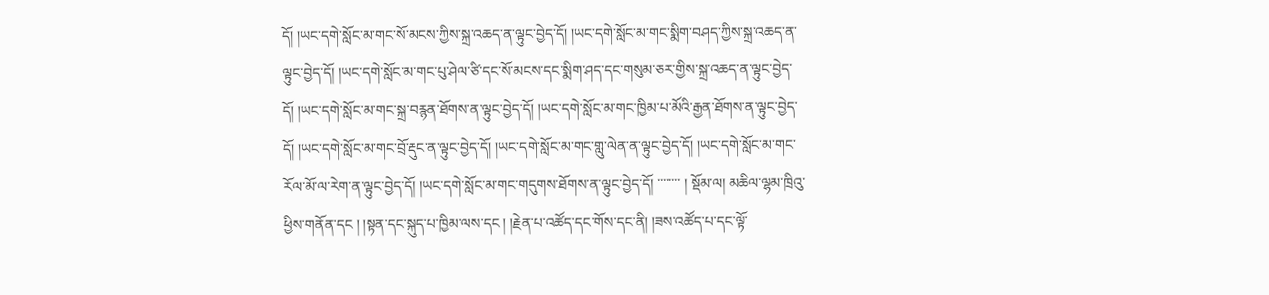དོ། །ཡང་དགེ་སློང་མ་གང་སོ་མངས་ཀྱིས་སྐྲ་འཆད་ན་ལྟུང་བྱེད་དོ། །ཡང་དགེ་སློང་མ་གང་སྨིག་བཤད་ཀྱིས་སྐྲ་འཆད་ན་ལྟུང་བྱེད་དོ། །ཡང་དགེ་སློང་མ་གང་པུ་ཤེལ་ཙི་དང་སོ་མངས་དང་སྨིག་ཤད་དང་གསུམ་ཅར་གྱིས་སྐྲ་འཆད་ན་ལྟུང་བྱེད་དོ། །ཡང་དགེ་སློང་མ་གང་སྐྲ་བརྙན་ཐོགས་ན་ལྟུང་བྱེད་དོ། །ཡང་དགེ་སློང་མ་གང་ཁྱིམ་པ་མོའི་རྒྱན་ཐོགས་ན་ལྟུང་བྱེད་དོ། །ཡང་དགེ་སློང་མ་གང་བྲོ་རྡུང་ན་ལྟུང་བྱེད་དོ། །ཡང་དགེ་སློང་མ་གང་གླུ་ལེན་ན་ལྟུང་བྱེད་དོ། །ཡང་དགེ་སློང་མ་གང་རོལ་མོ་ལ་རེག་ན་ལྟུང་བྱེད་དོ། །ཡང་དགེ་སློང་མ་གང་གདུགས་ཐོགས་ན་ལྟུང་བྱེད་དོ། ་་་་་་་་ ། སྡོམ་ལ། མཆིལ་ལྷམ་ཁྲིའུ་ཕྱིས་གནོན་དང ། །སྟན་དང་སྐུད་པ་ཁྱིམ་ལས་དང ། །རྗེན་པ་འཚོད་དང་གོས་དང་ནི། །ཟས་འཚོད་པ་དང་ལྟོ་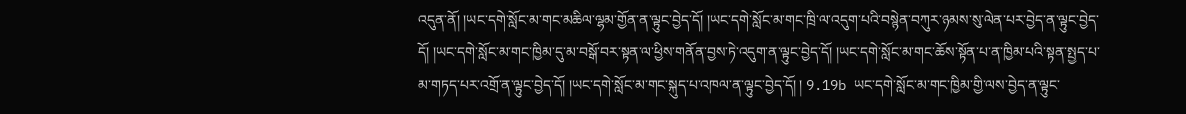འདུན་ནོ། །ཡང་དགེ་སློང་མ་གང་མཆིལ་ལྷམ་གྱོན་ན་ལྟུང་བྱེད་དོ། །ཡང་དགེ་སློང་མ་གང་ཁྲི་ལ་འདུག་པའི་བསྙེན་བཀུར་ཉམས་སུ་ལེན་པར་བྱེད་ན་ལྟུང་བྱེད་དོ། །ཡང་དགེ་སློང་མ་གང་ཁྱིམ་དུ་མ་བསྒོ་བར་སྟན་ལ་ཕྱིས་གནོན་བྱས་ཏེ་འདུག་ན་ལྟུང་བྱེད་དོ། །ཡང་དགེ་སློང་མ་གང་ཆོས་སྟོན་པ་ན་ཁྱིམ་པའི་སྟན་སྤྱད་པ་མ་གཏད་པར་འགྲོ་ན་ལྟུང་བྱེད་དོ། །ཡང་དགེ་སློང་མ་གང་སྐུད་པ་འཁལ་ན་ལྟུང་བྱེད་དོ། ། 9.19b ཡང་དགེ་སློང་མ་གང་ཁྱིམ་གྱི་ལས་བྱེད་ན་ལྟུང་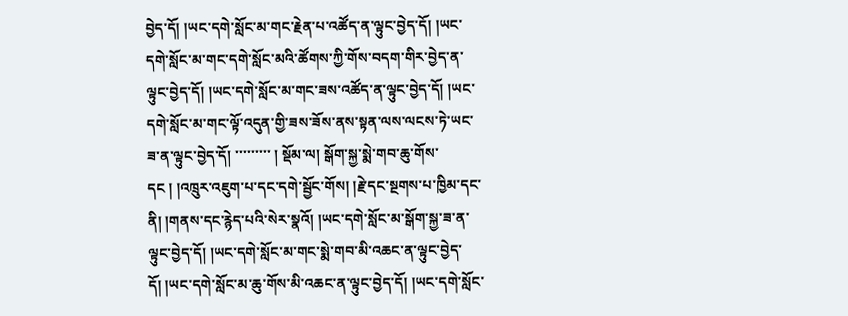བྱེད་དོ། །ཡང་དགེ་སློང་མ་གང་རྗེན་པ་འཚོད་ན་ལྟུང་བྱེད་དོ། །ཡང་དགེ་སློང་མ་གང་དགེ་སློང་མའི་ཚོགས་ཀྱི་གོས་བདག་གིར་བྱེད་ན་ལྟུང་བྱེད་དོ། །ཡང་དགེ་སློང་མ་གང་ཟས་འཚོད་ན་ལྟུང་བྱེད་དོ། །ཡང་དགེ་སློང་མ་གང་ལྟོ་འདུན་གྱི་ཟས་ཟོས་ནས་སྟན་ལས་ལངས་ཏེ་ཡང་ཟ་ན་ལྟུང་བྱེད་དོ། ་་་་་་་་་ ། སྡོམ་ལ། སྒོག་སྐྱ་སྨེ་གབ་ཆུ་གོས་དང ། །འཁྲུར་འཇུག་པ་དང་དགེ་སྦྱོང་གོས། །རྗེ་དང་སྔགས་པ་ཁྱིམ་དང་ནི། །གནས་དང་རྙེད་པའི་སེར་སྣའོ། །ཡང་དགེ་སློང་མ་སྒོག་སྐྱ་ཟ་ན་ལྟུང་བྱེད་དོ། །ཡང་དགེ་སློང་མ་གང་སྨེ་གབ་མི་འཆང་ན་ལྟུང་བྱེད་དོ། །ཡང་དགེ་སློང་མ་ཆུ་གོས་མི་འཆང་ན་ལྟུང་བྱེད་དོ། །ཡང་དགེ་སློང་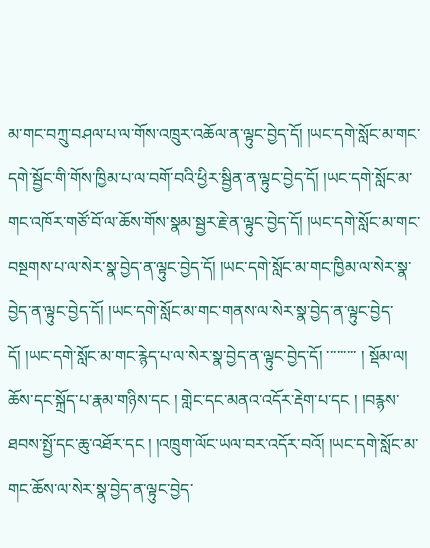མ་གང་བཀྲུ་བཤལ་པ་ལ་གོས་འཁྲུར་འཆོལ་ན་ལྟུང་བྱེད་དོ། །ཡང་དགེ་སློང་མ་གང་དགེ་སྦྱོང་གི་གོས་ཁྱིམ་པ་ལ་བགོ་བའི་ཕྱིར་སྦྱིན་ན་ལྟུང་བྱེད་དོ། །ཡང་དགེ་སློང་མ་གང་འཁོར་གཙོ་བོ་ལ་ཆོས་གོས་སྣམ་སྦྱར་རྗེ་ན་ལྟུང་བྱེད་དོ། །ཡང་དགེ་སློང་མ་གང་བསྔགས་པ་ལ་སེར་སྣ་བྱེད་ན་ལྟུང་བྱེད་དོ། །ཡང་དགེ་སློང་མ་གང་ཁྱིམ་ལ་སེར་སྣ་བྱེད་ན་ལྟུང་བྱེད་དོ། །ཡང་དགེ་སློང་མ་གང་གནས་ལ་སེར་སྣ་བྱེད་ན་ལྟུང་བྱེད་དོ། །ཡང་དགེ་སློང་མ་གང་རྙེད་པ་ལ་སེར་སྣ་བྱེད་ན་ལྟུང་བྱེད་དོ། ་་་་་་་་་ ། སྡོམ་ལ། ཆོས་དང་སྐྲོད་པ་རྣམ་གཉིས་དང ། གླེང་དང་མནའ་འདོར་རྡེག་པ་དང ། །བརྙས་ཐབས་སྤྱོ་དང་ཆུ་འཐོར་དང ། །འཁྲུག་ལོང་ཡལ་བར་འདོར་བའོ། །ཡང་དགེ་སློང་མ་གང་ཆོས་ལ་སེར་སྣ་བྱེད་ན་ལྟུང་བྱེད་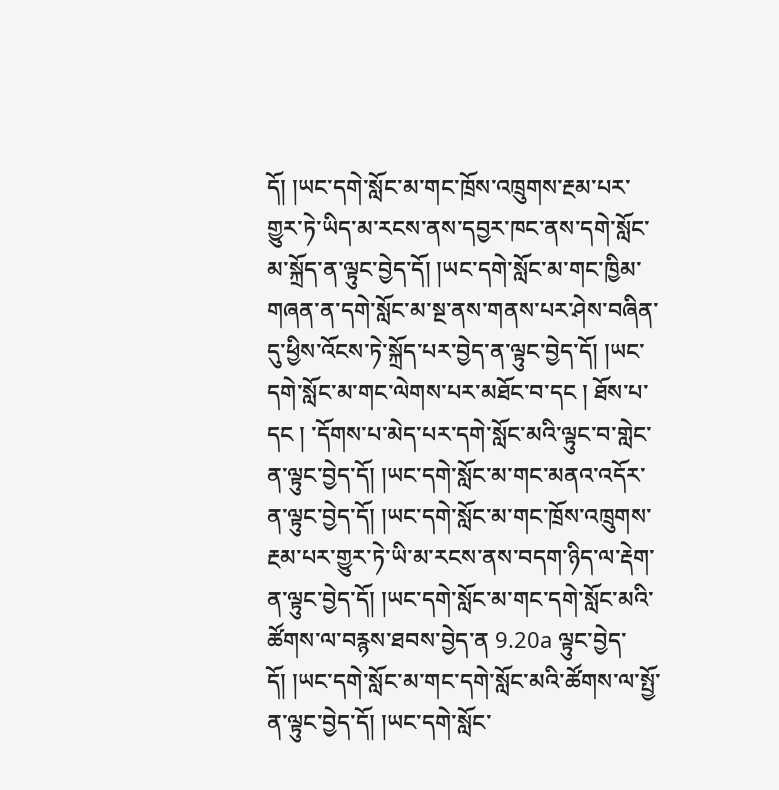དོ། །ཡང་དགེ་སློང་མ་གང་ཁྲོས་འཁྲུགས་རྔམ་པར་གྱུར་ཏེ་ཡིད་མ་རངས་ནས་དབྱར་ཁང་ནས་དགེ་སློང་མ་སྐྲོད་ན་ལྟུང་བྱེད་དོ། །ཡང་དགེ་སློང་མ་གང་ཁྱིམ་གཞན་ན་དགེ་སློང་མ་སྔ་ནས་གནས་པར་ཤེས་བཞིན་དུ་ཕྱིས་འོངས་ཏེ་སྐྲོད་པར་བྱེད་ན་ལྟུང་བྱེད་དོ། །ཡང་དགེ་སློང་མ་གང་ལེགས་པར་མཐོང་བ་དང ། ཐོས་པ་དང ། ་དོགས་པ་མེད་པར་དགེ་སློང་མའི་ལྟུང་བ་གླེང་ན་ལྟུང་བྱེད་དོ། །ཡང་དགེ་སློང་མ་གང་མནའ་འདོར་ན་ལྟུང་བྱེད་དོ། །ཡང་དགེ་སློང་མ་གང་ཁྲོས་འཁྲུགས་རྔམ་པར་གྱུར་ཏེ་ཡི་མ་རངས་ནས་བདག་ཉིད་ལ་རྡེག་ན་ལྟུང་བྱེད་དོ། །ཡང་དགེ་སློང་མ་གང་དགེ་སློང་མའི་ཚོགས་ལ་བརྙས་ཐབས་བྱེད་ན 9.20a ལྟུང་བྱེད་དོ། །ཡང་དགེ་སློང་མ་གང་དགེ་སློང་མའི་ཚོགས་ལ་སྤྱོ་ན་ལྟུང་བྱེད་དོ། །ཡང་དགེ་སློང་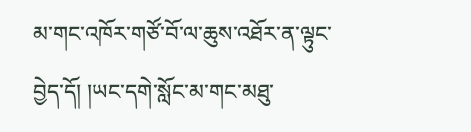མ་གང་འཁོར་གཙོ་བོ་ལ་ཆུས་འཐོར་ན་ལྟུང་བྱེད་དོ། །ཡང་དགེ་སློང་མ་གང་མཐུ་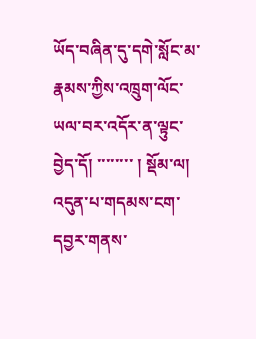ཡོད་བཞིན་དུ་དགེ་སློང་མ་རྣམས་ཀྱིས་འཁྲུག་ལོང་ཡལ་བར་འདོར་ན་ལྟུང་བྱེད་དོ། ་་་་་་་་ ། སྡོམ་ལ། འདུན་པ་གདམས་ངག་དབྱར་གནས་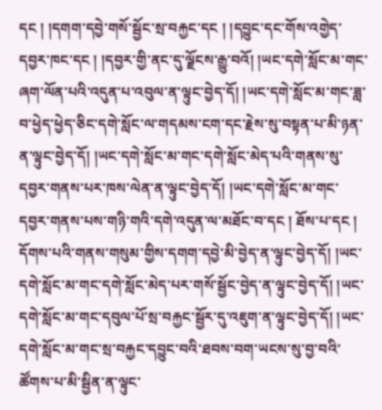དང ། །དགག་དབྱེ་གསོ་སྦྱོང་སྲ་བརྐྱང་དང ། །དབྱུང་དང་གོས་འགྱེད་དབྱར་ཁང་དང ། །དབྱར་གྱི་ནང་དུ་ལྗོངས་རྒྱུ་བའོ། །ཡང་དགེ་སློང་མ་གང་ཞག་ལོན་པའི་འདུན་པ་འབུལ་ན་ལྟུང་བྱེད་དོ། །ཡང་དགེ་སློང་མ་གང་ཟླ་བ་ཕྱེད་ཕྱེད་ཅིང་དགེ་སློང་ལ་གདམས་ངག་དང་རྗེས་སུ་བསྟན་པ་མི་ཉན་ན་ལྟུང་བྱེད་དོ། །ཡང་དགེ་སློང་མ་གང་དགེ་སློང་མེད་པའི་གནས་སུ་དབྱར་གནས་པར་ཁས་ལེན་ན་ལྟུང་བྱེད་དོ། །ཡང་དགེ་སློང་མ་གང་དབྱར་གནས་པས་གཉི་གའི་དགེ་འདུན་ལ་མཐོང་བ་དང ། ཐོས་པ་དང ། དོགས་པའི་གནས་གསུམ་གྱིས་དགག་དབྱེ་མི་བྱེད་ན་ལྟུང་བྱེད་དོ། །ཡང་དགེ་སློང་མ་གང་དགེ་སློང་མེད་པར་གསོ་སྦྱོང་བྱེད་ན་ལྟུང་བྱེད་དོ། །ཡང་དགེ་སློང་མ་གང་དབུལ་པོ་སྲ་བརྐྱང་སྦྱོར་དུ་འཇུག་ན་ལྟུང་བྱེད་དོ། །ཡང་དགེ་སློང་མ་གང་སྲ་བརྐྱང་དབྱུང་བའི་ཐབས་བག་ཡངས་སུ་བྱ་བའི་ཚོགས་པ་མི་སྦྱིན་ན་ལྟུང་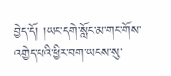བྱེད་དོ། །ཡང་དགེ་སློང་མ་གང་གོས་འགྱེད་པའི་ཕྱིར་བག་ཡངས་སུ་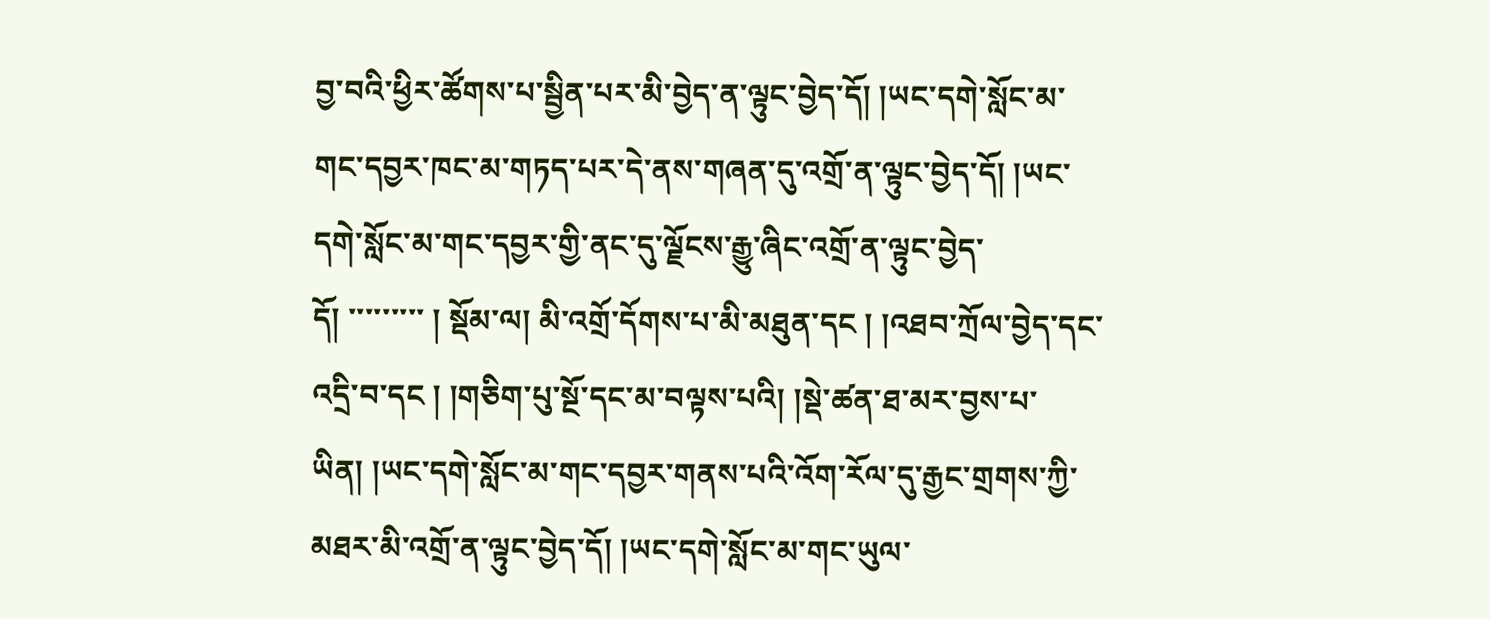བྱ་བའི་ཕྱིར་ཚོགས་པ་སྦྱིན་པར་མི་བྱེད་ན་ལྟུང་བྱེད་དོ། །ཡང་དགེ་སློང་མ་གང་དབྱར་ཁང་མ་གཏད་པར་དེ་ནས་གཞན་དུ་འགྲོ་ན་ལྟུང་བྱེད་དོ། །ཡང་དགེ་སློང་མ་གང་དབྱར་གྱི་ནང་དུ་ལྗོངས་རྒྱུ་ཞིང་འགྲོ་ན་ལྟུང་བྱེད་དོ། ་་་་་་་་་ ། སྡོམ་ལ། མི་འགྲོ་དོགས་པ་མི་མཐུན་དང ། །འཐབ་ཀྲོལ་བྱེད་དང་འདྲི་བ་དང ། །གཅིག་པུ་སྔོ་དང་མ་བལྟས་པའི། །སྡེ་ཚན་ཐ་མར་བྱས་པ་ཡིན། །ཡང་དགེ་སློང་མ་གང་དབྱར་གནས་པའི་འོག་རོལ་དུ་རྒྱང་གྲགས་ཀྱི་མཐར་མི་འགྲོ་ན་ལྟུང་བྱེད་དོ། །ཡང་དགེ་སློང་མ་གང་ཡུལ་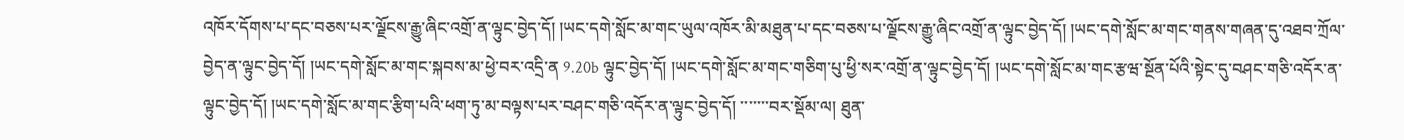འཁོར་དོགས་པ་དང་བཅས་པར་ལྗོངས་རྒྱུ་ཞིང་འགྲོ་ན་ལྟུང་བྱེད་དོ། །ཡང་དགེ་སློང་མ་གང་ཡུལ་འཁོར་མི་མཐུན་པ་དང་བཅས་པ་ལྗོངས་རྒྱུ་ཞིང་འགྲོ་ན་ལྟུང་བྱེད་དོ། །ཡང་དགེ་སློང་མ་གང་གནས་གཞན་དུ་འཐབ་ཀྲོལ་བྱེད་ན་ལྟུང་བྱེད་དོ། །ཡང་དགེ་སློང་མ་གང་སྐབས་མ་ཕྱེ་བར་འདྲི་ན 9.20b ལྟུང་བྱེད་དོ། །ཡང་དགེ་སློང་མ་གང་གཅིག་པུ་ཕྱི་སར་འགྲོ་ན་ལྟུང་བྱེད་དོ། །ཡང་དགེ་སློང་མ་གང་རྩཝ་སྔོན་པོའི་སྟེང་དུ་བཤང་གཅི་འདོར་ན་ལྟུང་བྱེད་དོ། །ཡང་དགེ་སློང་མ་གང་རྩིག་པའི་ཕག་ཏུ་མ་བལྟས་པར་བཤང་གཅི་འདོར་ན་ལྟུང་བྱེད་དོ། ་་་་་་་བར་སྡོམ་ལ། ཐུན་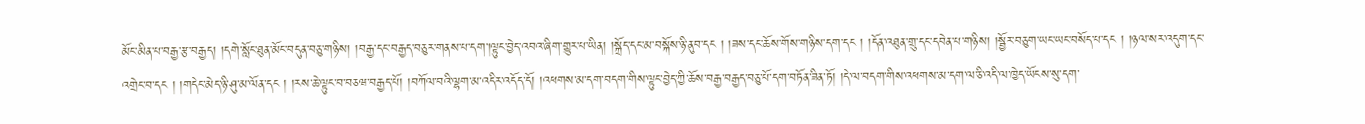མོང་མིན་པ་བརྒྱ་རྩ་བརྒྱད། །དགེ་སློང་ཐུན་མོང་བདུན་བཅུ་གཉིས། །བརྒྱ་དང་བརྒྱད་བཅུར་གནས་པ་དག་།ལྟུང་བྱེད་འབའ་ཞིག་གྱུར་པ་ཡིན། །སྐྲོད་དང་མ་བསྐོས་ཉི་ནུབ་དང ། །ཟས་དང་ཆོས་གོས་གཉིས་དག་དང ། །དོན་འཐུན་གྲུ་དང་དབེན་པ་གཉིས། །སྦྱོར་བཅུག་ཡང་ཡང་བསོད་པ་དང ། །ཉལ་སར་འདུག་དང་འགྲེང་བ་དང ། །གདེང་མེད་ཉི་ཤུ་མ་ལོན་དང ། །རས་ཆེ་ལྟུང་བ་བཅཝ་བརྒྱད་པོ། །བཀོལ་བའི་ལྷག་མ་འདིར་འདོད་དོ། །འཕགས་མ་དག་བདག་གིས་ལྟུང་བྱེད་ཀྱི་ཆོས་བརྒྱ་བརྒྱད་བཅུ་པོ་དག་བཏོན་ཟིན་ཏོ། །དེ་ལ་བདག་གིས་འཕགས་མ་དག་ལ་ཅི་འདི་ལ་ཁྱེད་ཡོངས་སུ་དག་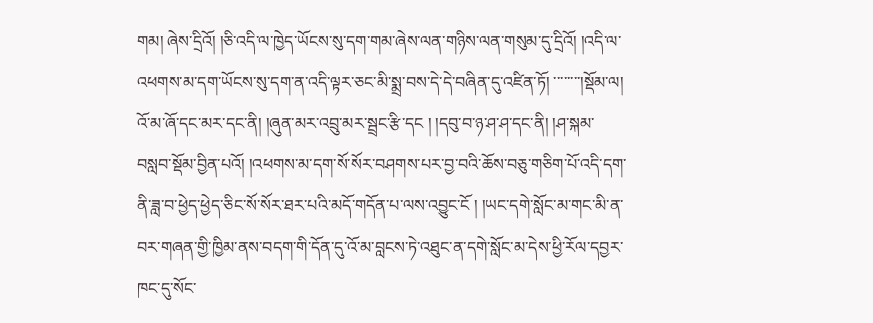གམ། ཞེས་དྲིའོ། །ཅི་འདི་ལ་ཁྱེད་ཡོངས་སུ་དག་གམ་ཞེས་ལན་གཉིས་ལན་གསུམ་དུ་དྲིའོ། །འདི་ལ་འཕགས་མ་དག་ཡོངས་སུ་དག་ན་འདི་ལྟར་ཅང་མི་སྨྲ་བས་དེ་དེ་བཞིན་དུ་འཛིན་ཏོ། ་་་་་་་་།སྡོམ་ལ། འོ་མ་ཞོ་དང་མར་དང་ནི། །ཞུན་མར་འབྲུ་མར་སྦྲང་རྩི་དང ། །དབུ་བ་ཉ་ཤ་ཤ་དང་ནི། །ཤ་སྐམ་བསླབ་སྡོམ་བྱིན་པའོ། །འཕགས་མ་དག་སོ་སོར་བཤགས་པར་བྱ་བའི་ཆོས་བཅུ་གཅིག་པོ་འདི་དག་ནི་ཟླ་བ་ཕྱེད་ཕྱེད་ཅིང་སོ་སོར་ཐར་པའི་མདོ་གདོན་པ་ལས་འབྱུང་ངོ ། །ཡང་དགེ་སློང་མ་གང་མི་ན་བར་གཞན་གྱི་ཁྱིམ་ནས་བདག་གི་དོན་དུ་འོ་མ་བླངས་ཏེ་འཐུང་ན་དགེ་སློང་མ་དེས་ཕྱི་རོལ་དབྱར་ཁང་དུ་སོང་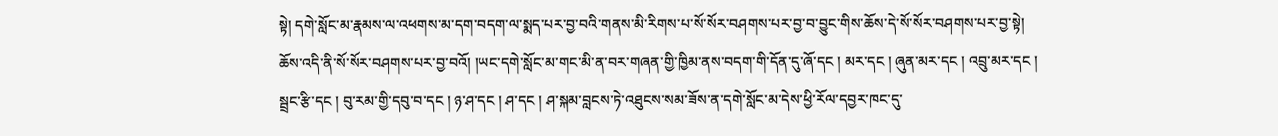སྟེ། དགེ་སློང་མ་རྣམས་ལ་འཕགས་མ་དག་བདག་ལ་སྨད་པར་བྱ་བའི་གནས་མི་རིགས་པ་སོ་སོར་བཤགས་པར་བྱ་བ་བྱུང་གིས་ཆོས་དེ་སོ་སོར་བཤགས་པར་བྱ་སྟེ། ཆོས་འདི་ནི་སོ་སོར་བཤགས་པར་བྱ་བའོ། །ཡང་དགེ་སློང་མ་གང་མི་ན་བར་གཞན་གྱི་ཁྱིམ་ནས་བདག་གི་དོན་དུ་ཞོ་དང ། མར་དང ། ཞུན་མར་དང ། འབྲུ་མར་དང ། སྦྲང་རྩི་དང ། བུ་རམ་གྱི་དབུ་བ་དང ། ཉ་ཤ་དང ། ཤ་དང ། ཤ་སྐམ་བླངས་ཏེ་འཐུངས་སམ་ཟོས་ན་དགེ་སློང་མ་དེས་ཕྱི་རོལ་དབྱར་ཁང་དུ་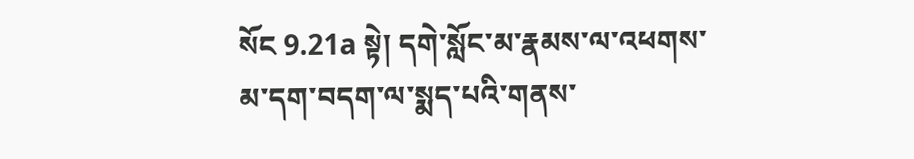སོང 9.21a སྟེ། དགེ་སློང་མ་རྣམས་ལ་འཕགས་མ་དག་བདག་ལ་སྨད་པའི་གནས་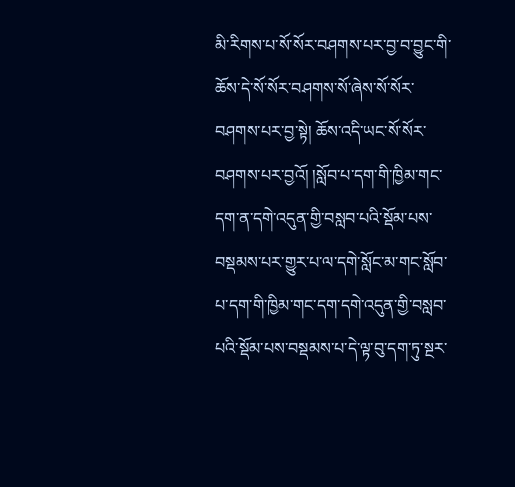མི་རིགས་པ་སོ་སོར་བཤགས་པར་བྱ་བ་བྱུང་གི་ཆོས་དེ་སོ་སོར་བཤགས་སོ་ཞེས་སོ་སོར་བཤགས་པར་བྱ་སྟེ། ཆོས་འདི་ཡང་སོ་སོར་བཤགས་པར་བྱའོ། །སློབ་པ་དག་གི་ཁྱིམ་གང་དག་ན་དགེ་འདུན་གྱི་བསླབ་པའི་སྡོམ་པས་བསྡམས་པར་གྱུར་པ་ལ་དགེ་སློང་མ་གང་སློབ་པ་དག་གི་ཁྱིམ་གང་དག་དགེ་འདུན་གྱི་བསླབ་པའི་སྡོམ་པས་བསྡམས་པ་དེ་ལྟ་བུ་དག་ཏུ་སྔར་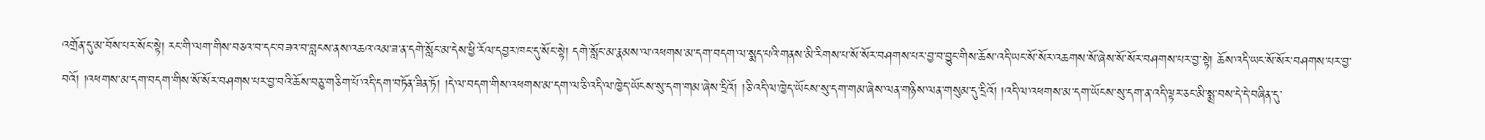འགྲོན་དུ་མ་བོས་པར་སོང་སྟེ། རང་གི་ལག་གིས་བཅའ་བ་དང་བཟའ་བ་བླངས་ནས་འཆའ་འམ་ཟ་ན་དགེ་སློང་མ་དེས་ཕྱི་རོལ་དབྱར་ཁང་དུ་སོང་སྟེ། དགེ་སློང་མ་རྣམས་ལ་འཕགས་མ་དག་བདག་ལ་སྨད་པའི་གནས་མི་རིགས་པ་སོ་སོར་བཤགས་པར་བྱ་བ་བྱུང་གིས་ཆོས་འདི་ཡང་སོ་སོར་འཆགས་སོ་ཞེས་སོ་སོར་བཤགས་པར་བྱ་སྟེ། ཆོས་འདི་ཡང་སོ་སོར་བཤགས་པར་བྱ་བའོ། །འཕགས་མ་དག་བདག་གིས་སོ་སོར་བཤགས་པར་བྱ་བའི་ཆོས་བཅུ་གཅིག་པོ་འདི་དག་བཏོན་ཟིན་ཏོ། །དེ་ལ་བདག་གིས་འཕགས་མ་དག་ལ་ཅི་འདི་ལ་ཁྱེད་ཡོངས་སུ་དག་གམ་ཞེས་དྲིའོ། །ཅི་འདི་ལ་ཁྱེད་ཡོངས་སུ་དག་གམ་ཞེས་ལན་གཉིས་ལན་གསུམ་དུ་དྲིའོ། །འདི་ལ་འཕགས་མ་དག་ཡོངས་སུ་དག་ན་འདི་ལྟར་ཅང་མི་སྨྲ་བས་དེ་དེ་བཞིན་དུ་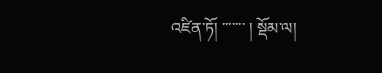འཛིན་ཏོ། ་་་་་་་ ། སྡོམ་ལ།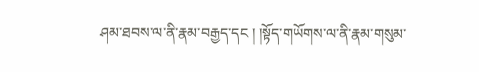ཤམ་ཐབས་ལ་ནི་རྣམ་བརྒྱད་དང ། །སྟོད་གཡོགས་ལ་ནི་རྣམ་གསུམ་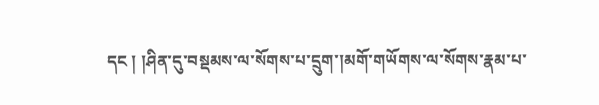དང ། །ཤིན་དུ་བསྡམས་ལ་སོགས་པ་དྲུག་།མགོ་གཡོགས་ལ་སོགས་རྣམ་པ་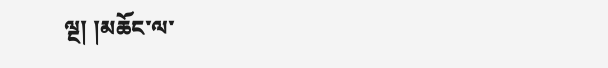ལྔ། །མཆོང་ལ་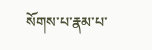སོགས་པ་རྣམ་པ་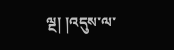ལྔ། །འདུས་ལ་